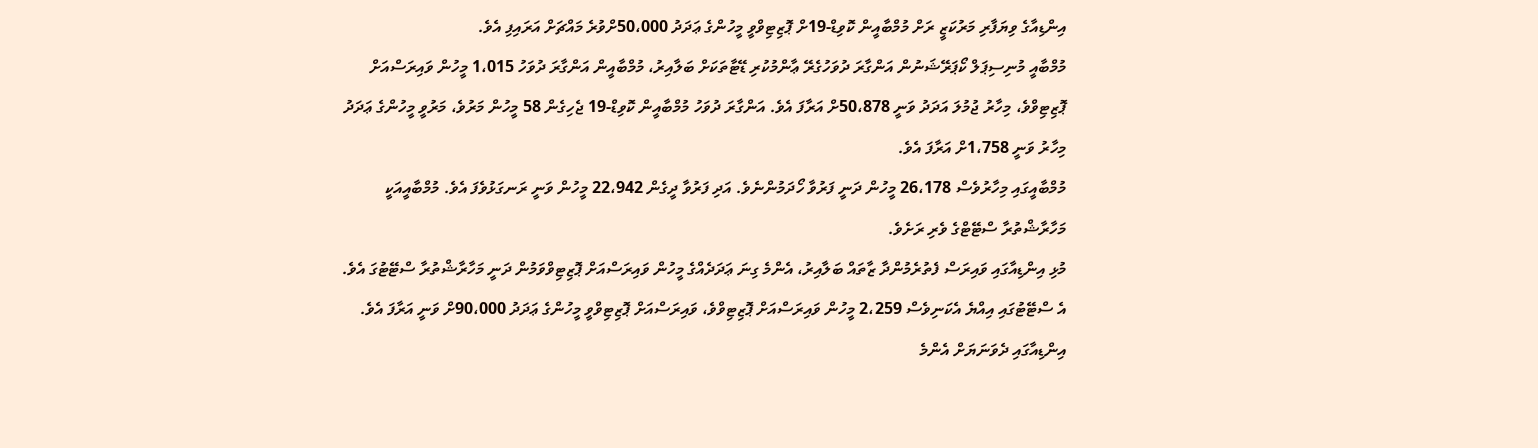އިންޑިއާގެ ވިޔަފާރި މަރުކަޒީ ރަށް މުމްބާއީން ކޮވިޑް-19ށް ޕޮޒިޓިވްވީ މީހުންގެ ޢަދަދު 50،000ށްވުރެ މައްޗަށް އަރައިފި އެވެ.
މުމްބާއީ މުނިސިޕަލް ކޯޕަރޭޝަނުން އަންގާރަ ދުވަހުގެރޭ ޢާންމުކުރި ޑޭޓާތަކަށް ބަލާއިރު، މުމްބާއީން އަންގާރަ ދުވަހު 1،015 މީހުން ވައިރަސްއަށް ޕޮޒިޓިވްވެ، މިހާރު ޖުމުލަ އަދަދު ވަނީ 50،878ށް އަރާފަ އެވެ. އަންގާރަ ދުވަހު މުމްބާއީން ކޮވިޑް-19 ޖެހިގެން 58 މީހުން މަރުވެ، މަރުވީ މީހުންގެ ޢަދަދު މިހާރު ވަނީ 1،758ށް އަރާފަ އެވެ.
މުމްބާއީގައި މިހާރުވެސް 26،178 މީހުން ދަނީ ފަރުވާ ހޯދަމުންނެވެ. އަދި ފަރުވާ ދީގެން 22،942 މީހުން ވަނީ ރަނގަޅުވެފަ އެވެ. މުމްބާއީއަކީ މަހާރާޝްތުރާ ސްޓޭޓްގެ ވެރި ރަށެވެ.
މުޅި އިންޑިއާގައި ވައިރަސް ފެތުރެމުންދާ ޒާތައް ބަލާއިރު، އެންމެ ގިނަ ޢަދަދެއްގެ މީހުން ވައިރަސްއަށް ޕޮޒިޓިވްވަމުން ދަނީ މަހާރާޝްތުރާ ސްޓޭޓުގަ އެވެ. އެ ސްޓޭޓުގައި އިއްޔެ އެކަނިވެސް 2،259 މީހުން ވައިރަސްއަށް ޕޮޒިޓިވްވެ، ވައިރަސްއަށް ޕޮޒިޓިވްވީ މީހުންގެ ޢަދަދު 90،000ށް ވަނީ އަރާފަ އެވެ.
އިންޑިއާގައި ދެވަނަޔަށް އެންމެ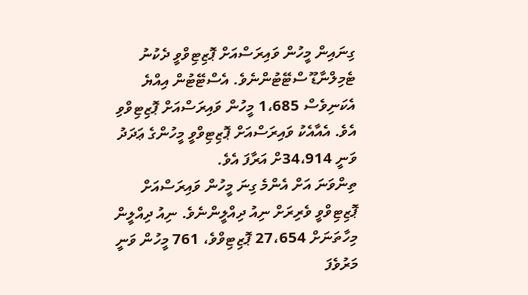ގިނައިން މީހުން ވައިރަސްއަށް ޕޮޒިޓިވްވީ ދެކުނު ޓެމިލްނާޑޫ ސްޓޭޓުންނެވެ. އެސްޓޭޓުން އިއްޔެ އެކަނިވެސް 1،685 މީހުން ވައިރަސްއަށް ޕޮޒިޓިވްވި އެވެ. އެއާއެކު ވައިރަސްއަށް ޕޮޒިޓިވްވީ މީހުންގެ ޢަދަދު ވަނީ 34،914ށް އަރާފަ އެވެ.
ތިންވަނަ އަށް އެންމެ ގިނަ މީހުން ވައިރަސްއަށް ޕޮޒިޓިވްވީ ވެރިރަށް ނިއު ދިއްލީންނެވެ. ނިއު ދިއްލީން މިހާތަނަށް 27،654 ޕޮޒިޓިވްވެ، 761 މީހުން ވަނީ މަރުވެފަ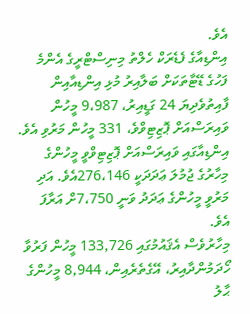އެވެ.
އިންޑިއާގެ ފެޑެރަކް ހެލްތު މިނިސްޓްރީގެ އެންމެ ފަހުގެ ޑޭޓާތަކަށް ބަލާއިރު މުޅި އިންޑިއާއިން ފާއިތުވެދިޔަ 24 ގަޑީއިރު، 9،987 މީހުން ވައިރަސްއަށް ޕޮޒިޓިވްވެ، 331 މީހުން މަރުވި އެވެ. އިންޑިއާގައި ވައިރަސްއަށް ޕޮޒިޓިވްވީ މީހުންގެ މިހާރުގެ ޖުމުލަ ޢަދަދަކީ 276،146އެވެ. އަދި މަރުވީ މީހުންގެ ޢަދަދު ވަނީ 7،750ށް އަރާފަ އެވެ.
މިހާރުވެސް އެޤައުމުގައި 133,726 މީހުން ފަރުވާ ހޯދަމުންދާއިރު، އޭގެތެރެއިން، 8,944 މީހުންގެ ޙާލު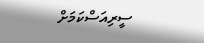ސީރިއަސްކަމަށް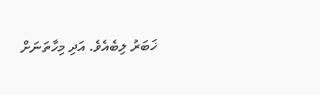ޚަބަރު ލިބެއެވެ. އަދި މިހާތަނަށް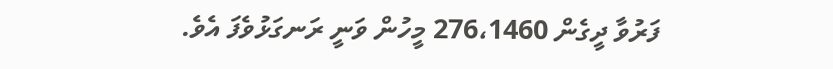ފަރުވާ ދީގެން 276،1460 މީހުން ވަނީ ރަނގަޅުވެފަ އެވެ.